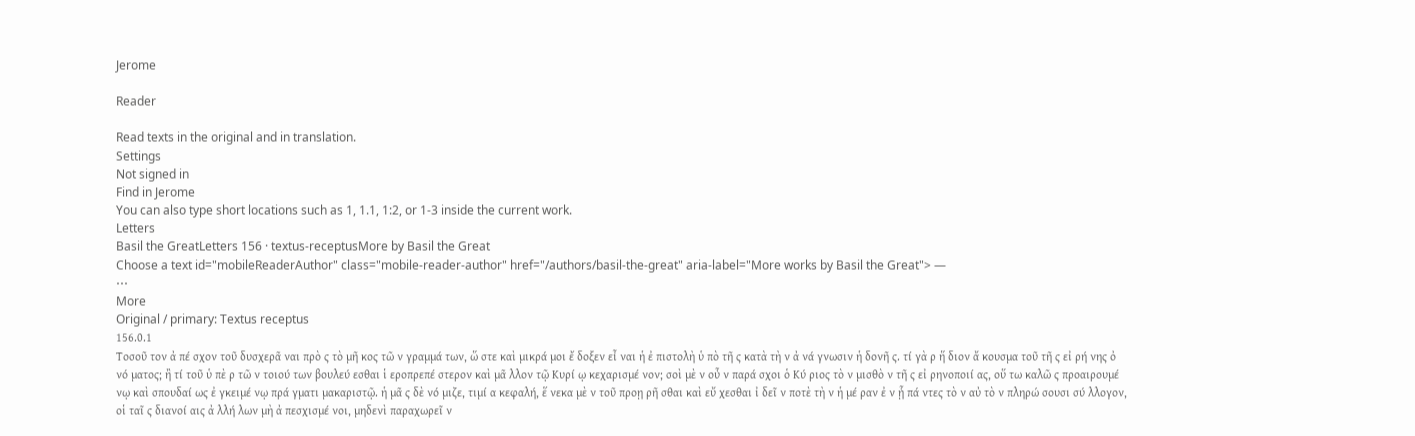Jerome

Reader

Read texts in the original and in translation.
Settings
Not signed in
Find in Jerome
You can also type short locations such as 1, 1.1, 1:2, or 1-3 inside the current work.
Letters
Basil the GreatLetters 156 · textus-receptusMore by Basil the Great
Choose a text id="mobileReaderAuthor" class="mobile-reader-author" href="/authors/basil-the-great" aria-label="More works by Basil the Great"> —
⋯
More
Original / primary: Textus receptus
156.0.1
Τοσοῦ τον ἀ πέ σχον τοῦ δυσχερᾶ ναι πρὸ ς τὸ μῆ κος τῶ ν γραμμά των, ὥ στε καὶ μικρά μοι ἔ δοξεν εἶ ναι ἡ ἐ πιστολὴ ὑ πὸ τῆ ς κατὰ τὴ ν ἀ νά γνωσιν ἡ δονῆ ς. τί γὰ ρ ἥ διον ἄ κουσμα τοῦ τῆ ς εἰ ρή νης ὀ νό ματος; ἢ τί τοῦ ὑ πὲ ρ τῶ ν τοιού των βουλεύ εσθαι ἱ εροπρεπέ στερον καὶ μᾶ λλον τῷ Κυρί ῳ κεχαρισμέ νον; σοὶ μὲ ν οὖ ν παρά σχοι ὁ Κύ ριος τὸ ν μισθὸ ν τῆ ς εἰ ρηνοποιί ας, οὕ τω καλῶ ς προαιρουμέ νῳ καὶ σπουδαί ως ἐ γκειμέ νῳ πρά γματι μακαριστῷ. ἡ μᾶ ς δὲ νό μιζε, τιμί α κεφαλή, ἕ νεκα μὲ ν τοῦ προῃ ρῆ σθαι καὶ εὔ χεσθαι ἰ δεῖ ν ποτὲ τὴ ν ἡ μέ ραν ἐ ν ᾗ πά ντες τὸ ν αὐ τὸ ν πληρώ σουσι σύ λλογον, οἱ ταῖ ς διανοί αις ἀ λλή λων μὴ ἀ πεσχισμέ νοι, μηδενὶ παραχωρεῖ ν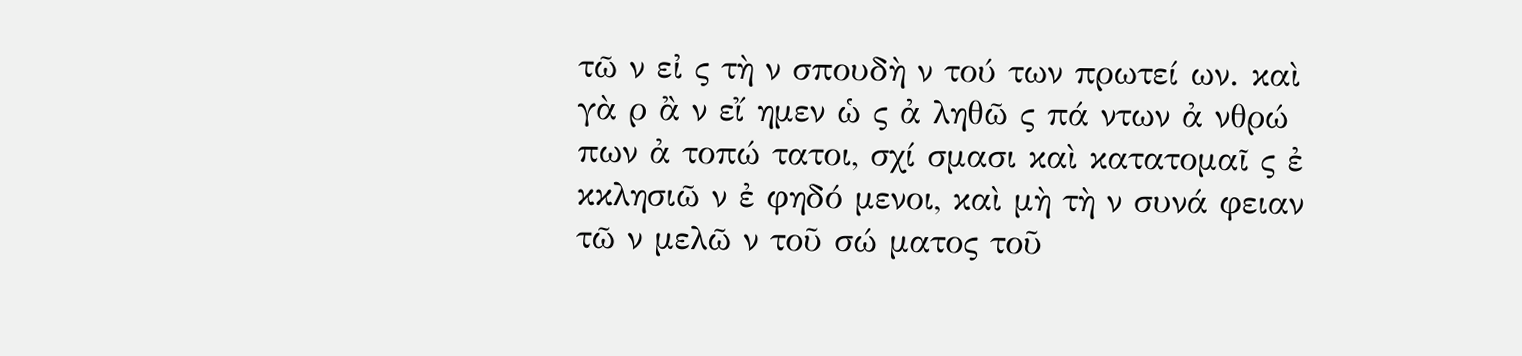τῶ ν εἰ ς τὴ ν σπουδὴ ν τού των πρωτεί ων. καὶ γὰ ρ ἂ ν εἴ ημεν ὡ ς ἀ ληθῶ ς πά ντων ἀ νθρώ πων ἀ τοπώ τατοι, σχί σμασι καὶ κατατομαῖ ς ἐ κκλησιῶ ν ἐ φηδό μενοι, καὶ μὴ τὴ ν συνά φειαν τῶ ν μελῶ ν τοῦ σώ ματος τοῦ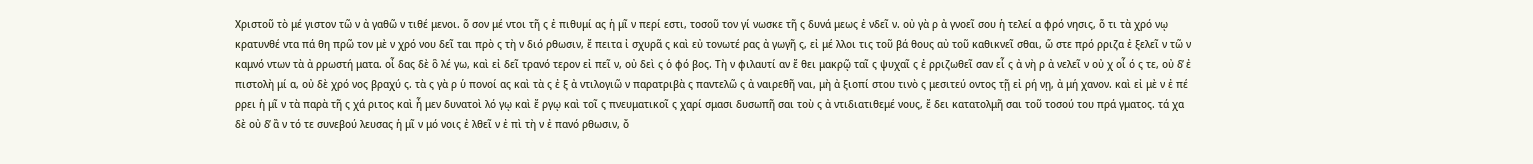Χριστοῦ τὸ μέ γιστον τῶ ν ἀ γαθῶ ν τιθέ μενοι. ὅ σον μέ ντοι τῆ ς ἐ πιθυμί ας ἡ μῖ ν περί εστι, τοσοῦ τον γί νωσκε τῆ ς δυνά μεως ἐ νδεῖ ν. οὐ γὰ ρ ἀ γνοεῖ σου ἡ τελεί α φρό νησις, ὅ τι τὰ χρό νῳ κρατυνθέ ντα πά θη πρῶ τον μὲ ν χρό νου δεῖ ται πρὸ ς τὴ ν διό ρθωσιν, ἔ πειτα ἰ σχυρᾶ ς καὶ εὐ τονωτέ ρας ἀ γωγῆ ς, εἰ μέ λλοι τις τοῦ βά θους αὐ τοῦ καθικνεῖ σθαι, ὥ στε πρό ρριζα ἐ ξελεῖ ν τῶ ν καμνό ντων τὰ ἀ ρρωστή ματα. οἶ δας δὲ ὃ λέ γω, καὶ εἰ δεῖ τρανό τερον εἰ πεῖ ν, οὐ δεὶ ς ὁ φό βος. Τὴ ν φιλαυτί αν ἔ θει μακρῷ ταῖ ς ψυχαῖ ς ἐ ρριζωθεῖ σαν εἷ ς ἀ νὴ ρ ἀ νελεῖ ν οὐ χ οἷ ό ς τε, οὐ δ̓ ἐ πιστολὴ μί α, οὐ δὲ χρό νος βραχύ ς. τὰ ς γὰ ρ ὑ πονοί ας καὶ τὰ ς ἐ ξ ἀ ντιλογιῶ ν παρατριβὰ ς παντελῶ ς ἀ ναιρεθῆ ναι, μὴ ἀ ξιοπί στου τινὸ ς μεσιτεύ οντος τῇ εἰ ρή νῃ, ἀ μή χανον. καὶ εἰ μὲ ν ἐ πέ ρρει ἡ μῖ ν τὰ παρὰ τῆ ς χά ριτος καὶ ἦ μεν δυνατοὶ λό γῳ καὶ ἔ ργῳ καὶ τοῖ ς πνευματικοῖ ς χαρί σμασι δυσωπῆ σαι τοὺ ς ἀ ντιδιατιθεμέ νους, ἔ δει κατατολμῆ σαι τοῦ τοσού του πρά γματος. τά χα δὲ οὐ δ̓ ἂ ν τό τε συνεβού λευσας ἡ μῖ ν μό νοις ἐ λθεῖ ν ἐ πὶ τὴ ν ἐ πανό ρθωσιν, ὄ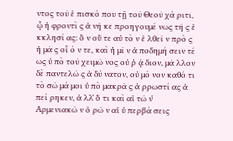ντος τοῦ ἐ πισκό που τῇ τοῦ Θεοῦ χά ριτι, ᾧ ἡ φροντὶ ς ἀ νῆ κε προηγουμέ νως τῆ ς ἐ κκλησί ας: ὃ ν οὔ τε αὐ τὸ ν ἐ λθεῖ ν πρὸ ς ἡ μᾶ ς οἷ ό ν τε, καὶ ἡ μῖ ν ἀ ποδημή σειν τέ ως ὑ πὸ τοῦ χειμῶ νος οὐ ῥ ᾴ διον, μᾶ λλον δὲ παντελῶ ς ἀ δύ νατον, οὐ μό νον καθό τι τὸ σῶ μά μοι ὑ πὸ μακρᾶ ς ἀ ρρωστί ας ἀ πεί ρηκεν, ἀ λλ̓ ὅ τι καὶ αἱ τῶ ν̓ Αρμενιακῶ ν ὀ ρῶ ν αἱ ὑ περβά σεις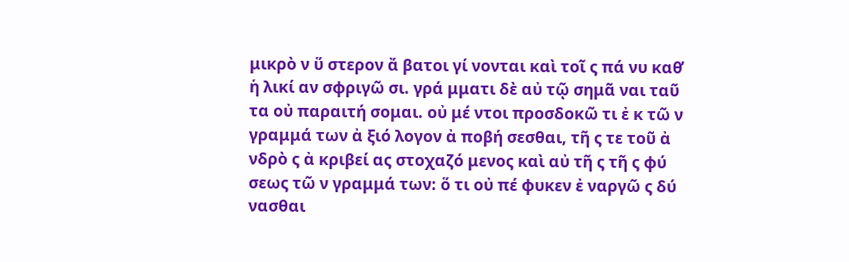μικρὸ ν ὕ στερον ἄ βατοι γί νονται καὶ τοῖ ς πά νυ καθ̓ ἡ λικί αν σφριγῶ σι. γρά μματι δὲ αὐ τῷ σημᾶ ναι ταῦ τα οὐ παραιτή σομαι. οὐ μέ ντοι προσδοκῶ τι ἐ κ τῶ ν γραμμά των ἀ ξιό λογον ἀ ποβή σεσθαι, τῆ ς τε τοῦ ἀ νδρὸ ς ἀ κριβεί ας στοχαζό μενος καὶ αὐ τῆ ς τῆ ς φύ σεως τῶ ν γραμμά των: ὅ τι οὐ πέ φυκεν ἐ ναργῶ ς δύ νασθαι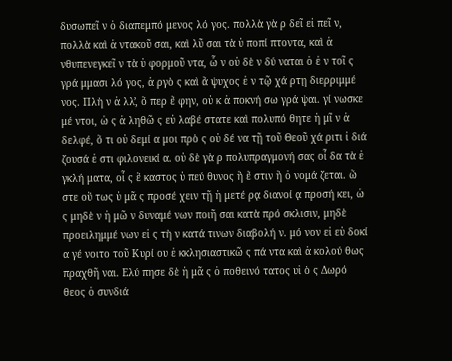δυσωπεῖ ν ὁ διαπεμπό μενος λό γος. πολλὰ γὰ ρ δεῖ εἰ πεῖ ν, πολλὰ καὶ ἀ ντακοῦ σαι, καὶ λῦ σαι τὰ ὑ ποπί πτοντα, καὶ ἀ νθυπενεγκεῖ ν τὰ ὑ φορμοῦ ντα, ὧ ν οὐ δὲ ν δύ ναται ὁ ἐ ν τοῖ ς γρά μμασι λό γος, ἀ ργὸ ς καὶ ἄ ψυχος ἐ ν τῷ χά ρτῃ διερριμμέ νος. Πλὴ ν ἀ λλ̓, ὅ περ ἔ φην, οὐ κ ἀ ποκνή σω γρά ψαι. γί νωσκε μέ ντοι, ὡ ς ἀ ληθῶ ς εὐ λαβέ στατε καὶ πολυπό θητε ἡ μῖ ν ἀ δελφέ, ὅ τι οὐ δεμί α μοι πρὸ ς οὐ δέ να τῇ τοῦ Θεοῦ χά ριτι ἰ διά ζουσά ἐ στι φιλονεικί α. οὐ δὲ γὰ ρ πολυπραγμονή σας οἶ δα τὰ ἐ γκλή ματα, οἷ ς ἕ καστος ὑ πεύ θυνος ἢ ἔ στιν ἢ ὀ νομά ζεται. ὥ στε οὕ τως ὑ μᾶ ς προσέ χειν τῇ ἡ μετέ ρᾳ διανοί ᾳ προσή κει, ὡ ς μηδὲ ν ἡ μῶ ν δυναμέ νων ποιῆ σαι κατὰ πρό σκλισιν, μηδὲ προειλημμέ νων εἰ ς τὴ ν κατά τινων διαβολή ν. μό νον εἰ εὐ δοκί α γέ νοιτο τοῦ Κυρί ου ἐ κκλησιαστικῶ ς πά ντα καὶ ἀ κολού θως πραχθῆ ναι. Ελύ πησε δὲ ἡ μᾶ ς ὁ ποθεινό τατος υἱ ὸ ς Δωρό θεος ὁ συνδιά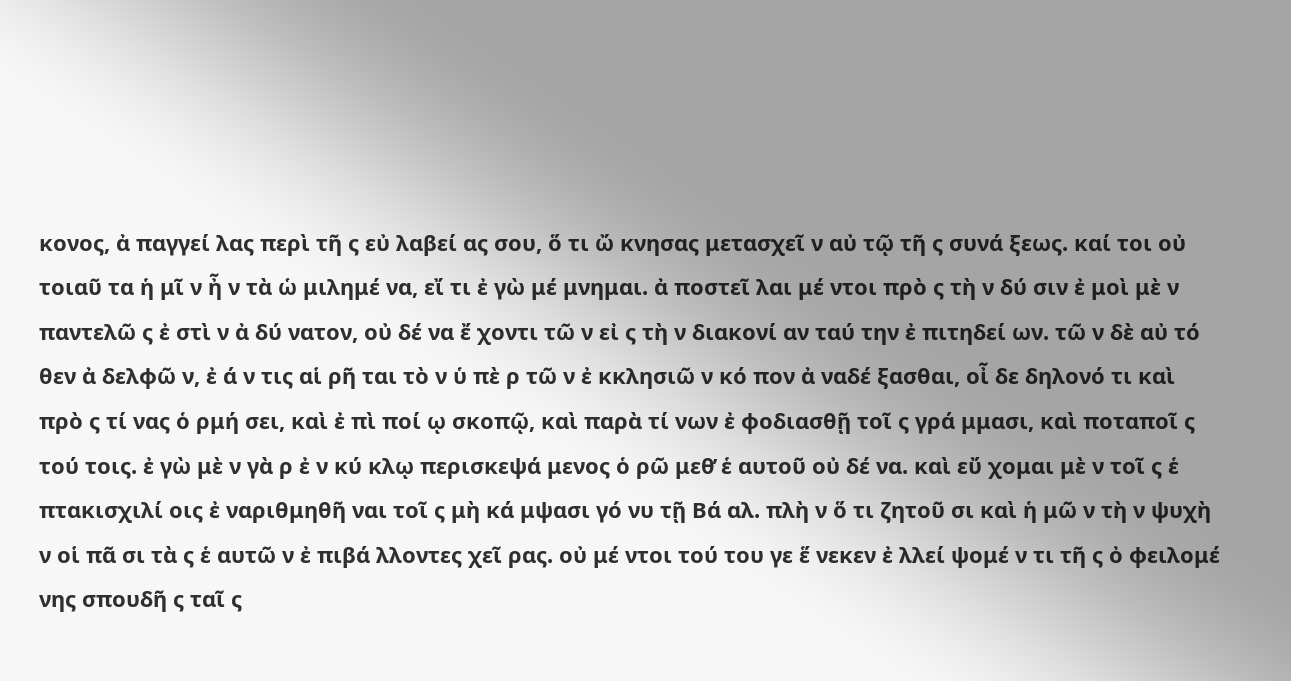κονος, ἀ παγγεί λας περὶ τῆ ς εὐ λαβεί ας σου, ὅ τι ὤ κνησας μετασχεῖ ν αὐ τῷ τῆ ς συνά ξεως. καί τοι οὐ τοιαῦ τα ἡ μῖ ν ἦ ν τὰ ὡ μιλημέ να, εἴ τι ἐ γὼ μέ μνημαι. ἀ ποστεῖ λαι μέ ντοι πρὸ ς τὴ ν δύ σιν ἐ μοὶ μὲ ν παντελῶ ς ἐ στὶ ν ἀ δύ νατον, οὐ δέ να ἔ χοντι τῶ ν εἰ ς τὴ ν διακονί αν ταύ την ἐ πιτηδεί ων. τῶ ν δὲ αὐ τό θεν ἀ δελφῶ ν, ἐ ά ν τις αἱ ρῆ ται τὸ ν ὑ πὲ ρ τῶ ν ἐ κκλησιῶ ν κό πον ἀ ναδέ ξασθαι, οἶ δε δηλονό τι καὶ πρὸ ς τί νας ὁ ρμή σει, καὶ ἐ πὶ ποί ῳ σκοπῷ, καὶ παρὰ τί νων ἐ φοδιασθῇ τοῖ ς γρά μμασι, καὶ ποταποῖ ς τού τοις. ἐ γὼ μὲ ν γὰ ρ ἐ ν κύ κλῳ περισκεψά μενος ὁ ρῶ μεθ̓ ἑ αυτοῦ οὐ δέ να. καὶ εὔ χομαι μὲ ν τοῖ ς ἑ πτακισχιλί οις ἐ ναριθμηθῆ ναι τοῖ ς μὴ κά μψασι γό νυ τῇ Βά αλ. πλὴ ν ὅ τι ζητοῦ σι καὶ ἡ μῶ ν τὴ ν ψυχὴ ν οἱ πᾶ σι τὰ ς ἑ αυτῶ ν ἐ πιβά λλοντες χεῖ ρας. οὐ μέ ντοι τού του γε ἕ νεκεν ἐ λλεί ψομέ ν τι τῆ ς ὀ φειλομέ νης σπουδῆ ς ταῖ ς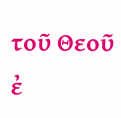τοῦ Θεοῦ ἐ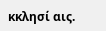κκλησί αις.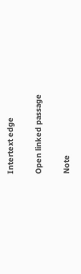Intertext edge

Open linked passage

Note